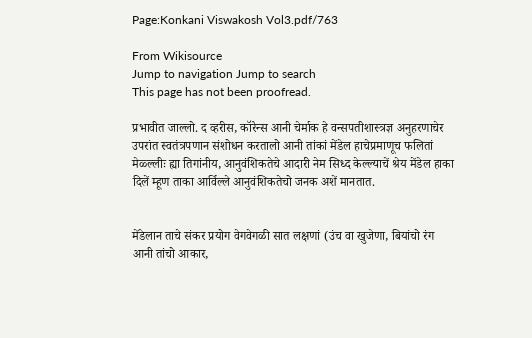Page:Konkani Viswakosh Vol3.pdf/763

From Wikisource
Jump to navigation Jump to search
This page has not been proofread.

प्रभावीत जाल्लो. द व्हरीस, कॉरेन्स आनी चेर्माक हे वन्सपतीशास्त्रज्ञ अनुहरणाचेर उपरांत स्वतंत्रपणान संशोधन करतालो आनी तांकां मेंडेल हाचेप्रमाणूच फलितां मेळ्ल्लीः ह्या तिगांनीय, आनुवंशिकतेचे आदारी नेम सिध्द केल्ल्याचें श्रेय मेंडेल हाका दिलें म्हूण ताका आर्विल्ले आनुवंशिकतेचो जनक अशें मानतात.


मेंडेलान ताचे संकर प्रयोग वेगवेगळी सात लक्षणां (उंच वा खुजेणा, बियांचो रंग आनी तांचो आकार,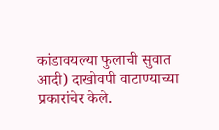कांडावयल्या फुलाची सुवात आदी) दाखोवपी वाटाण्याच्या प्रकारांचेर केले.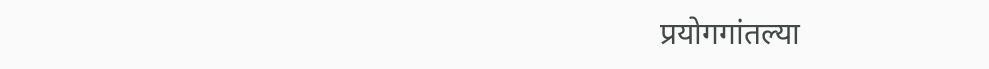प्रयोगगांतल्या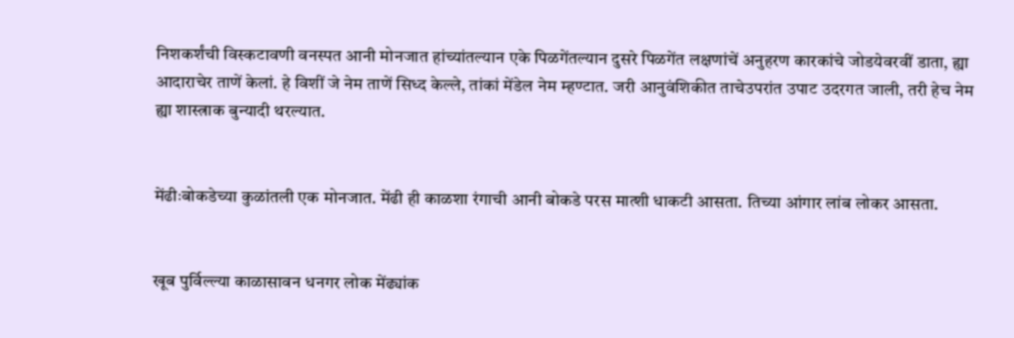निशकर्शंची विस्कटावणी वनस्पत आनी मोनजात हांच्यांतल्यान एके पिळगेंतल्यान दुसरे पिळगेंत लक्षणांचें अनुहरण कारकांचे जोडयेवरवीं डाता, ह्या आदाराचेर ताणें केलां. हे विशीं जे नेम ताणें सिध्द केल्ले, तांकां मेंडेल नेम म्हण्टात. जरी आनुवंशिकीत ताचेउपरांत उपाट उदरगत जाली, तरी हेच नेम ह्या शास्त्राक बुन्यादी थरल्यात.


मेंढीःबोकडेच्या कुळांतली एक मोनजात. मेंढी ही काळशा रंगाची आनी बोकडे परस मात्शी धाकटी आसता. तिच्या आंगार लांब लोकर आसता.


खूब पुर्विल्ल्या काळासावन धनगर लोक मेंढ्यांक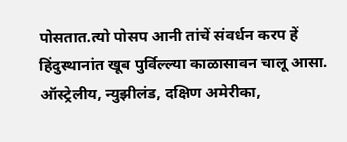पोसतात.त्यो पोसप आनी तांचें संवर्धन करप हें हिंदुस्थानांत खूब पुर्विल्ल्या काळासावन चालू आसा. ऑस्ट्रेलीय, न्युझीलंड, दक्षिण अमेरीका,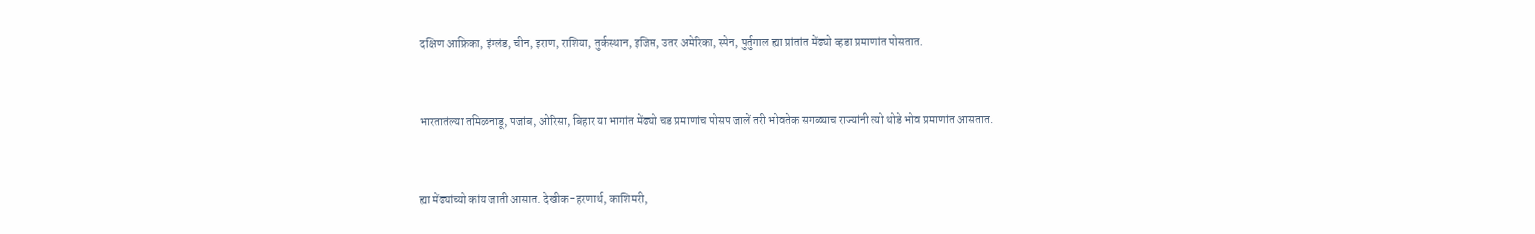दक्षिण आफ्रिका, इंग्लंड, चीन, इराण, राशिया, तुर्कस्थान, इजिप्त, उतर अमेरिका, स्पेन, पुर्तुगाल ह्या प्रांतांत मेंढ्यो व्हडा प्रमाणांत पोसतात.


भारतातंल्या तमिळनाडू, पजांब, ओरिसा, बिहार या भागांत मेंढ्यो चड प्रमाणांच पोसप जालें तरी भोवतेक सगळ्याच राज्यांनी त्यो थोडे भोव प्रमाणांत आसतात.


ह्या मेंढ्यांच्यो कांय जाती आसात. देखीक-हरणार्थ, काशिमरी,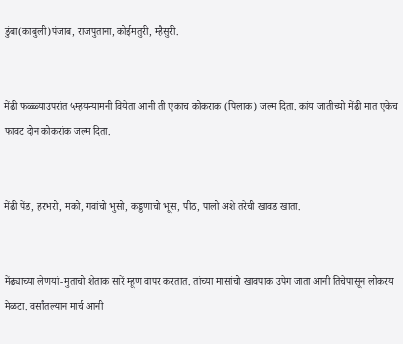डुंबा(काबुली)पंजाब, राजपुताना, कोईमतुरी, म्हैसुरी.


मेंढी फळ्ळ्याउपरांत ५म्हयन्यामनी वियेता आनी ती एकाच कोकराक (पिलाक) जल्म दिता. कांय जातीच्यो मेंढी मात एकेच फावट दोन कोकरांक जल्म दिता.


मेंढी पेंड, हरभरो, मको, गवांचो भुसो, कड्डणाचो भूस, पीठ, पालो अशे तरेची खावड खाता.


मेंढ्याच्या लेणयां-मुताचो शेताक सारें म्हूण वापर करतात. तांच्या मासांचो खावपाक उपेग जाता आनी तिचेपासून लोकरय मेळटा. वर्सांतल्यान मार्च आनी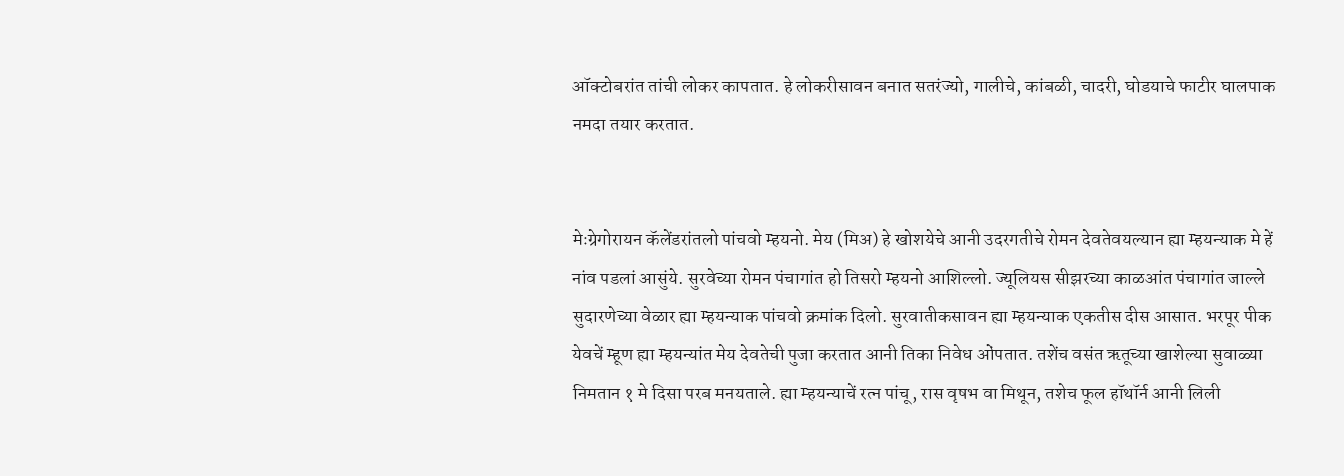ऑक्टोबरांत तांची लोकर कापतात. हे लोकरीसावन बनात सतरंज्यो, गालीचे, कांबळी, चादरी, घोडयाचे फाटीर घालपाक नमदा तयार करतात.


मेःग्रेगोरायन कॅलेंडरांतलो पांचवो म्हयनो. मेय (मिअ) हे खोशयेचे आनी उदरगतीचे रोमन देवतेवयल्यान ह्या म्हयन्याक मे हें नांव पडलां आसुंये. सुरवेच्या रोमन पंचागांत हो तिसरो म्हयनो आशिल्लो. ज्यूलियस सीझरच्या काळआंत पंचागांत जाल्ले सुदारणेच्या वेळार ह्या म्हयन्याक पांचवो क्रमांक दिलो. सुरवातीकसावन ह्या म्हयन्याक एकतीस दीस आसात. भरपूर पीक येवचें म्हूण ह्या म्हयन्यांत मेय देवतेची पुजा करतात आनी तिका निवेध ओंपतात. तशेंच वसंत ऋतूच्या खाशेल्या सुवाळ्या निमतान १ मे दिसा परब मनयताले. ह्या म्हयन्याचें रत्न पांचू, रास वृषभ वा मिथून, तशेच फूल हॉथॉर्न आनी लिली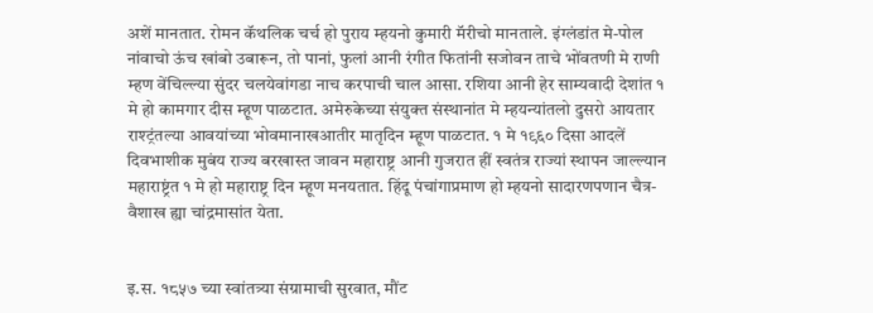अशें मानतात. रोमन कॅथलिक चर्च हो पुराय म्हयनो कुमारी मॅरीचो मानताले. इंग्लंडांत मे-पोल नांवाचो ऊंच खांबो उबारून, तो पानां, फुलां आनी रंगीत फितांनी सजोवन ताचे भोंवतणी मे राणी म्हण वेंचिल्ल्या सुंदर चलयेवांगडा नाच करपाची चाल आसा. रशिया आनी हेर साम्यवादी देशांत १ मे हो कामगार दीस म्हूण पाळटात. अमेरुकेच्या संयुक्त संस्थानांत मे म्हयन्यांतलो दुसरो आयतार राश्ट्रंतल्या आवयांच्या भोवमानाखआतीर मातृदिन म्हूण पाळटात. १ मे १९६० दिसा आदलें दिवभाशीक मुबंय राज्य बरखास्त जावन महाराष्ट्र आनी गुजरात हीं स्वतंत्र राज्यां स्थापन जाल्ल्यान महाराष्ट्रंत १ मे हो महाराष्ट्र दिन म्हूण मनयतात. हिंदू पंचांगाप्रमाण हो म्हयनो सादारणपणान चैत्र-वैशाख ह्या चांद्रमासांत येता.


इ.स. १८५७ च्या स्वांतत्र्या संग्रामाची सुरवात, मौंट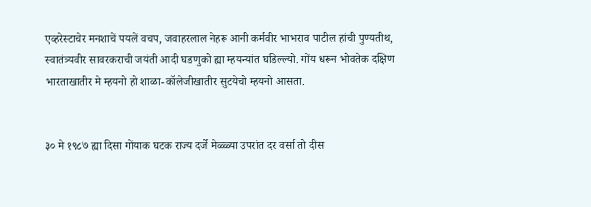एव्हरेस्टाचेर मनशाचें पयलें वचप, जवाहरलाल नेहरू आनी कर्मवीर भाभराव पाटील हांची पुण्यतीथ, स्वातंत्र्यवीर सावरकराची जयंती आदी घडणुको ह्या म्हयन्यांत घडिल्ल्यो. गोंय धरून भोवतेक दक्षिण भारताखातीर मे म्हयनो हो शाळा-कॉलेजीखातीर सुटयेचो म्हयनो आसता.


३० मे १९८७ ह्या दिसा गोंयाक घटक राज्य दर्जे मेळ्ळ्या उपरांत दर वर्सा तो दीस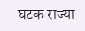घटक राज्या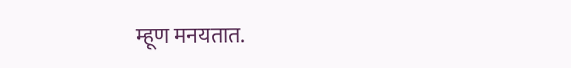म्हूण मनयतात.